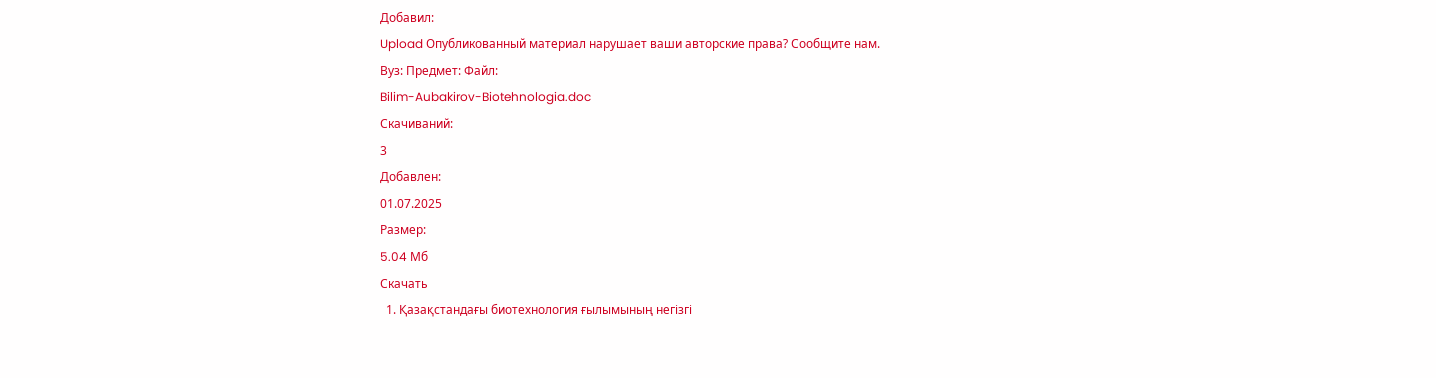Добавил:
Upload Опубликованный материал нарушает ваши авторские права? Сообщите нам.
Вуз: Предмет: Файл:
Bilim-Aubakirov-Biotehnologia.doc
Скачиваний:
3
Добавлен:
01.07.2025
Размер:
5.04 Mб
Скачать
  1. Қазақстандағы биотехнология ғылымының негізгі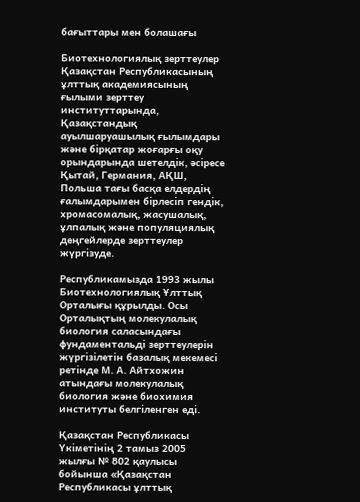бағыттары мен болашағы

Биотехнологиялық зерттеулер Қазақстан Республикасының ұлттық академиясының ғылыми зерттеу институттарында, Қазақстандық ауылшаруашылық ғылымдары және бірқатар жоғарғы оқу орындарында шетелдік, әсіресе Қытай, Германия, АҚШ, Польша тағы басқа елдердің ғалымдарымен бірлесіп гендік, хромасомалық, жасушалық, ұлпалық және популяциялық деңгейлерде зерттеулер жүргізуде.

Республикамызда 1993 жылы Биотехнологиялық Ұлттық Орталығы құрылды. Осы Орталықтың молекулалық биология саласындағы фундаментальді зерттеулерін жүргізілетін базалық мекемесі ретінде М. А. Айтхожин атындағы молекулалық биология және биохимия институты белгіленген еді.

Қазақстан Республикасы Үкіметінің 2 тамыз 2005 жылғы № 802 қаулысы бойынша «Қазақстан Республикасы ұлттық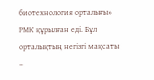биотехнология орталығы» РМК құрылған еді. Бұл орталықтың негізгі мақсаты –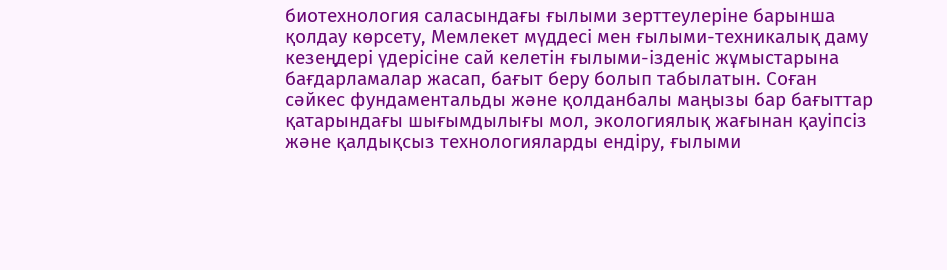биотехнология саласындағы ғылыми зерттеулеріне барынша қолдау көрсету, Мемлекет мүддесі мен ғылыми-техникалық даму кезеңдері үдерісіне сай келетін ғылыми-ізденіс жұмыстарына бағдарламалар жасап, бағыт беру болып табылатын. Соған сәйкес фундаментальды және қолданбалы маңызы бар бағыттар қатарындағы шығымдылығы мол, экологиялық жағынан қауіпсіз және қалдықсыз технологияларды ендіру, ғылыми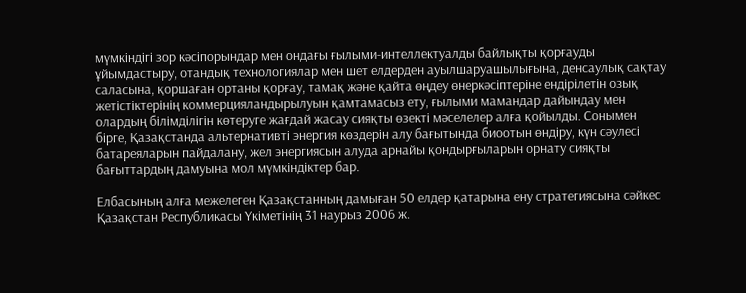мүмкіндігі зор кәсіпорындар мен ондағы ғылыми-интеллектуалды байлықты қорғауды ұйымдастыру, отандық технологиялар мен шет елдерден ауылшаруашылығына, денсаулық сақтау саласына, қоршаған ортаны қорғау, тамақ және қайта өңдеу өнеркәсіптеріне ендірілетін озық жетістіктерінің коммерцияландырылуын қамтамасыз ету, ғылыми мамандар дайындау мен олардың білімділігін көтеруге жағдай жасау сияқты өзекті мәселелер алға қойылды. Сонымен бірге, Қазақстанда альтернативті энергия көздерін алу бағытында биоотын өндіру, күн сәулесі батареяларын пайдалану, жел энергиясын алуда арнайы қондырғыларын орнату сияқты бағыттардың дамуына мол мүмкіндіктер бар.

Елбасының алға межелеген Қазақстанның дамыған 50 елдер қатарына ену стратегиясына сәйкес Қазақстан Республикасы Үкіметінің 31 наурыз 2006 ж.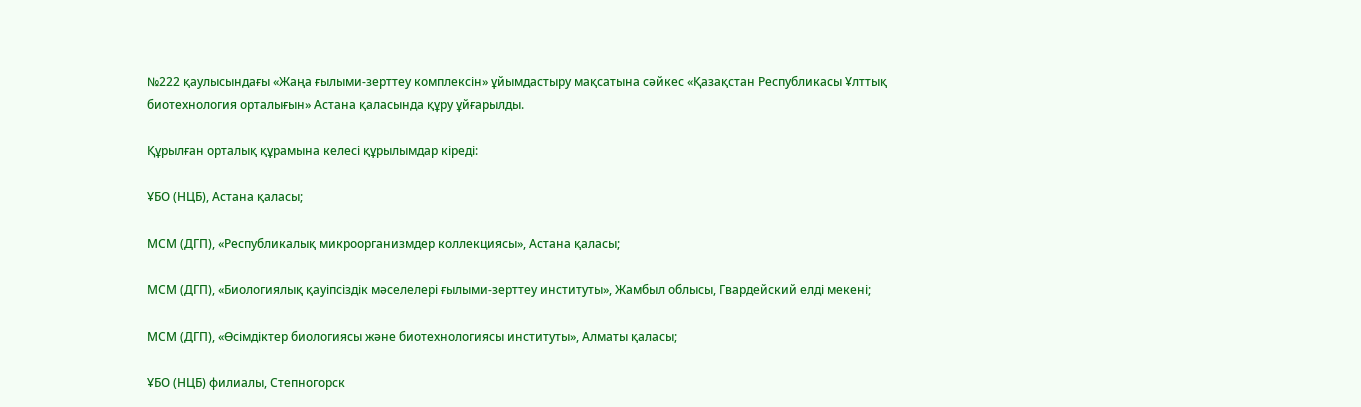№222 қаулысындағы «Жаңа ғылыми-зерттеу комплексін» ұйымдастыру мақсатына сәйкес «Қазақстан Республикасы Ұлттық биотехнология орталығын» Астана қаласында құру ұйғарылды.

Құрылған орталық құрамына келесі құрылымдар кіреді:

ҰБО (НЦБ), Астана қаласы;

МСМ (ДГП), «Республикалық микроорганизмдер коллекциясы», Астана қаласы;

МСМ (ДГП), «Биологиялық қауіпсіздік мәселелері ғылыми-зерттеу институты», Жамбыл облысы, Гвардейский елді мекені;

МСМ (ДГП), «Өсімдіктер биологиясы және биотехнологиясы институты», Алматы қаласы;

ҰБО (НЦБ) филиалы, Степногорск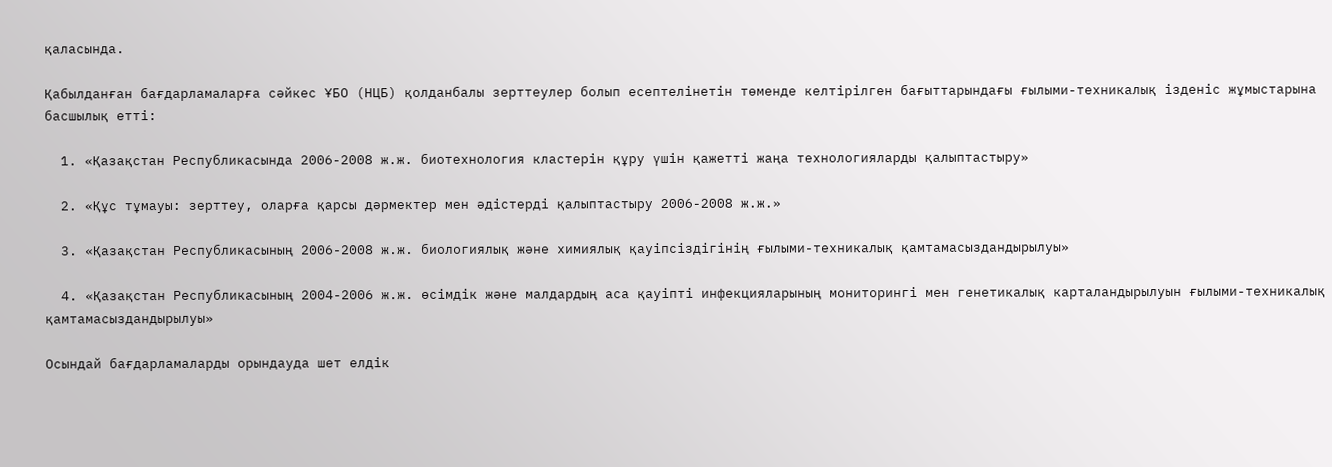қаласында.

Қабылданған бағдарламаларға сәйкес ҰБО (НЦБ) қолданбалы зерттеулер болып есептелінетін төменде келтірілген бағыттарындағы ғылыми-техникалық ізденіс жұмыстарына басшылық етті:

  1. «Қазақстан Республикасында 2006-2008 ж.ж. биотехнология кластерін құру үшін қажетті жаңа технологияларды қалыптастыру»

  2. «Құс тұмауы: зерттеу, оларға қарсы дәрмектер мен әдістерді қалыптастыру 2006-2008 ж.ж.»

  3. «Қазақстан Республикасының 2006-2008 ж.ж. биологиялық және химиялық қауіпсіздігінің ғылыми-техникалық қамтамасыздандырылуы»

  4. «Қазақстан Республикасының 2004-2006 ж.ж. өсімдік және малдардың аса қауіпті инфекцияларының мониторингі мен генетикалық карталандырылуын ғылыми-техникалық қамтамасыздандырылуы»

Осындай бағдарламаларды орындауда шет елдік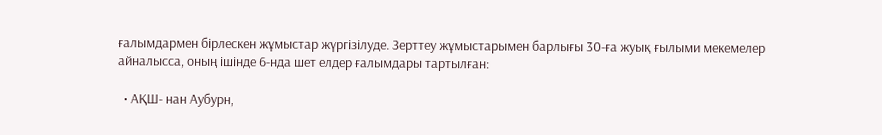ғалымдармен бірлескен жұмыстар жүргізілуде. Зерттеу жұмыстарымен барлығы 30-ға жуық ғылыми мекемелер айналысса, оның ішінде 6-нда шет елдер ғалымдары тартылған:

  • АҚШ- нан Аубурн,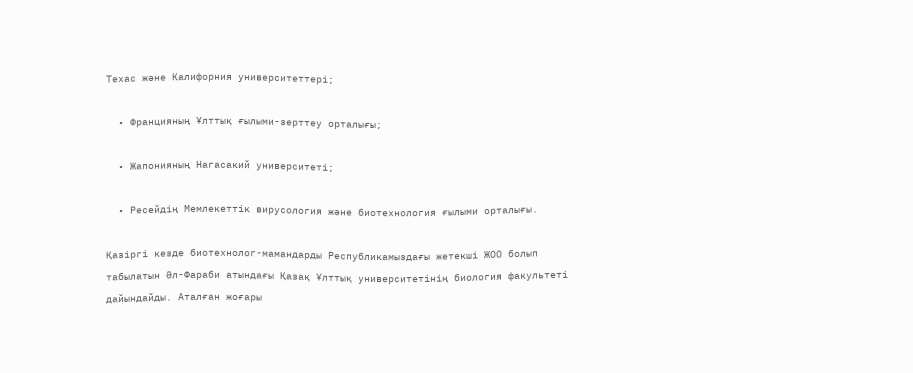Техас және Калифорния университеттері;

  • Францияның Ұлттық ғылыми-зерттеу орталығы;

  • Жапонияның Нагасакий университеті;

  • Ресейдің Мемлекеттік вирусология және биотехнология ғылыми орталығы.

Қазіргі кезде биотехнолог-мамандарды Республикамыздағы жетекші ЖОО болып табылатын Әл-Фараби атындағы Қазақ Ұлттық университетінің биология факультеті дайындайды. Аталған жоғары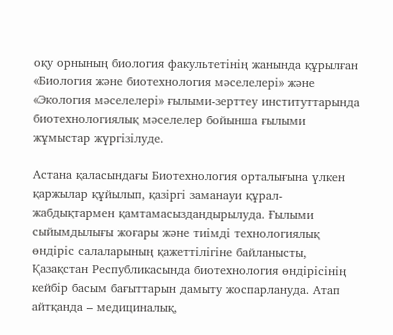оқу орнының биология факультетінің жанында құрылған «Биология және биотехнология мәселелері» және «Экология мәселелері» ғылыми-зерттеу институттарында биотехнологиялық мәселелер бойынша ғылыми жұмыстар жүргізілуде.

Астана қаласындағы Биотехнология орталығына үлкен қаржылар құйылып, қазіргі заманауи құрал-жабдықтармен қамтамасыздандырылуда. Ғылыми сыйымдылығы жоғары және тиімді технологиялық өндіріс салаларының қажеттілігіне байланысты, Қазақстан Республикасында биотехнология өндірісінің кейбір басым бағыттарын дамыту жоспарлануда. Атап айтқанда – медициналық,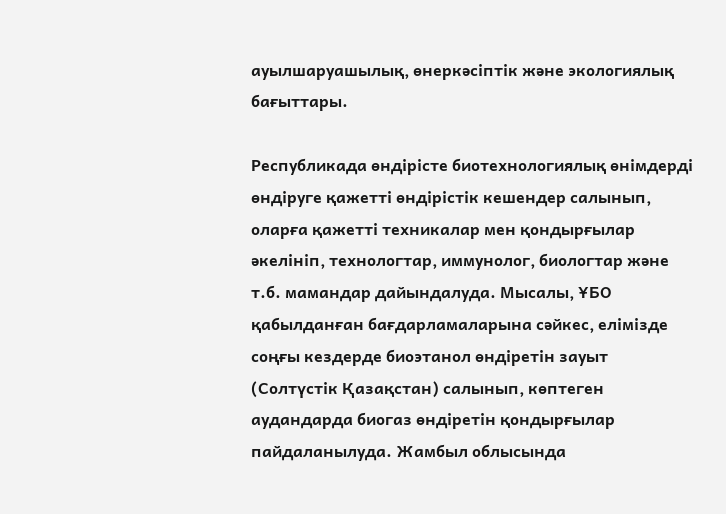ауылшаруашылық, өнеркәсіптік және экологиялық бағыттары.

Республикада өндірісте биотехнологиялық өнімдерді өндіруге қажетті өндірістік кешендер салынып, оларға қажетті техникалар мен қондырғылар әкелініп, технологтар, иммунолог, биологтар және т.б. мамандар дайындалуда. Мысалы, ҰБО қабылданған бағдарламаларына сәйкес, елімізде соңғы кездерде биоэтанол өндіретін зауыт (Солтүстік Қазақстан) салынып, көптеген аудандарда биогаз өндіретін қондырғылар пайдаланылуда. Жамбыл облысында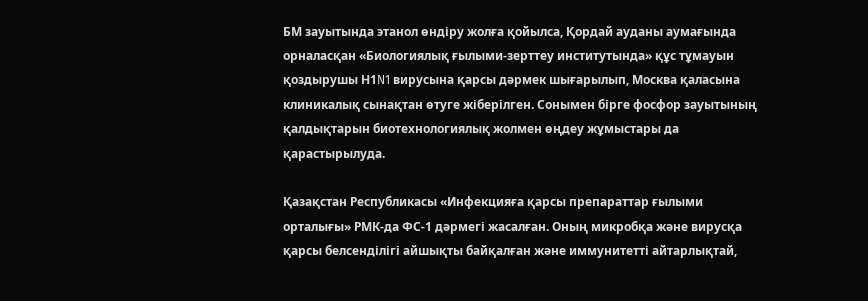БМ зауытында этанол өндіру жолға қойылса, Қордай ауданы аумағында орналасқан «Биологиялық ғылыми-зерттеу институтында» құс тұмауын қоздырушы Н1N1 вирусына қарсы дәрмек шығарылып, Москва қаласына клиникалық сынақтан өтуге жіберілген. Сонымен бірге фосфор зауытының қалдықтарын биотехнологиялық жолмен өңдеу жұмыстары да қарастырылуда.

Қазақстан Республикасы «Инфекцияға қарсы препараттар ғылыми орталығы» РМК-да ФС-1 дәрмегі жасалған. Оның микробқа және вирусқа қарсы белсенділігі айшықты байқалған және иммунитетті айтарлықтай,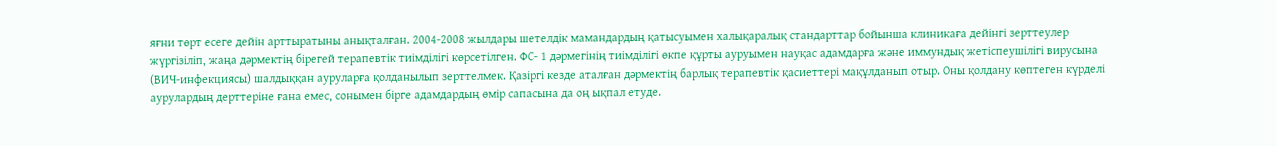яғни төрт есеге дейін арттыратыны анықталған. 2004-2008 жылдары шетелдік мамандардың қатысуымен халықаралық стандарттар бойынша клиникаға дейінгі зерттеулер жүргізіліп, жаңа дәрмектің бірегей терапевтік тиімділігі көрсетілген. ФС- 1 дәрмегінің тиімділігі өкпе құрты ауруымен науқас адамдарға және иммундық жетіспеушілігі вирусына (ВИЧ-инфекциясы) шалдыққан ауруларға қолданылып зерттелмек. Қазіргі кезде аталған дәрмектің барлық терапевтік қасиеттері мақұлданып отыр. Оны қолдану көптеген күрделі аурулардың дерттеріне ғана емес, сонымен бірге адамдардың өмір сапасына да оң ықпал етуде.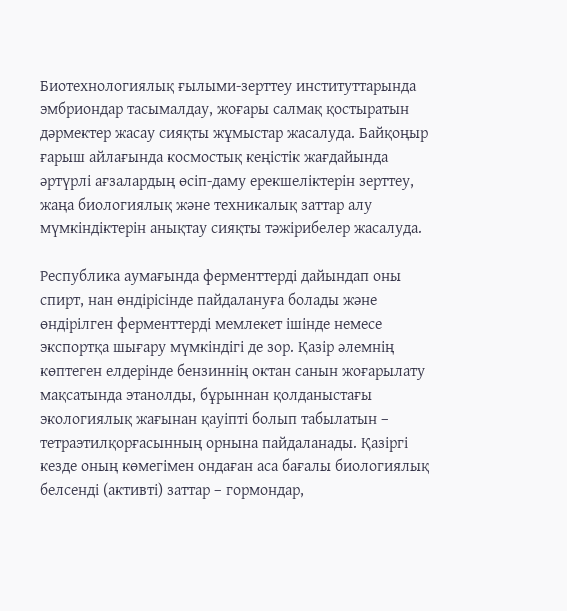Биотехнологиялық ғылыми-зерттеу институттарында эмбриондар тасымалдау, жоғары салмақ қостыратын дәрмектер жасау сияқты жұмыстар жасалуда. Байқоңыр ғарыш айлағында космостық кеңістік жағдайында әртүрлі ағзалардың өсіп-даму ерекшеліктерін зерттеу, жаңа биологиялық және техникалық заттар алу мүмкіндіктерін анықтау сияқты тәжірибелер жасалуда.

Республика аумағында ферменттерді дайындап оны спирт, нан өндірісінде пайдалануға болады және өндірілген ферменттерді мемлекет ішінде немесе экспортқа шығару мүмкіндігі де зор. Қазір әлемнің көптеген елдерінде бензиннің октан санын жоғарылату мақсатында этанолды, бұрыннан қолданыстағы экологиялық жағынан қауіпті болып табылатын – тетраэтилқорғасынның орнына пайдаланады. Қазіргі кезде оның көмегімен ондаған аса бағалы биологиялық белсенді (активті) заттар – гормондар,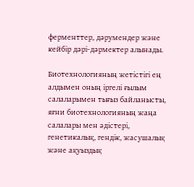ферменттер, дәрумендер және кейбір дәрі-дәрмектер алынады.

Биотехнологияның жетістігі ең алдымен оның іргелі ғылым салаларымен тығыз байланысты, яғни биотехнологияның жаңа салалары мен әдістері, генетикалық, гендік, жасушалық және ақуыздық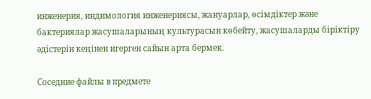инженерия, индимология инженериясы, жануарлар, өсімдіктер және бактериялар жасушаларының культурасын көбейту, жасушаларды біріктіру әдістерін кеңінен игерген сайын арта бермек.

Соседние файлы в предмете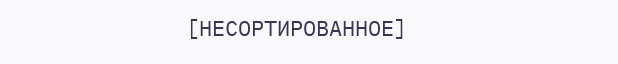[НЕСОРТИРОВАННОЕ]